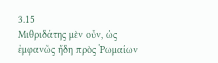3.15
Μιθριδάτης μὲν οὖν, ὡς ἐμφανῶς ἤδη πρὸς Ῥωμαίων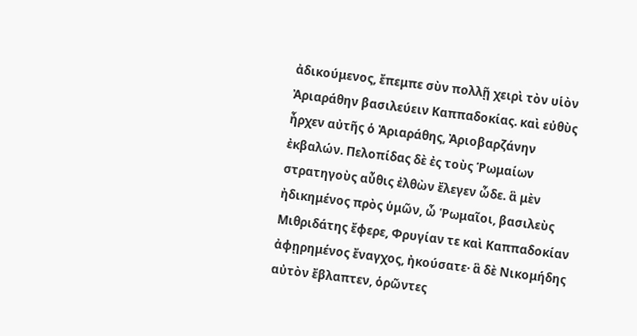ἀδικούμενος, ἔπεμπε σὺν πολλῇ χειρὶ τὸν υἱὸν Ἀριαράθην βασιλεύειν Καππαδοκίας. καὶ εὐθὺς ἦρχεν αὐτῆς ὁ Ἀριαράθης, Ἀριοβαρζάνην ἐκβαλών. Πελοπίδας δὲ ἐς τοὺς Ῥωμαίων στρατηγοὺς αὖθις ἐλθὼν ἔλεγεν ὧδε. ἃ μὲν ἠδικημένος πρὸς ὑμῶν, ὦ Ῥωμαῖοι, βασιλεὺς Μιθριδάτης ἔφερε, Φρυγίαν τε καὶ Καππαδοκίαν ἀφῃρημένος ἔναγχος, ἠκούσατε· ἃ δὲ Νικομήδης αὐτὸν ἔβλαπτεν, ὁρῶντες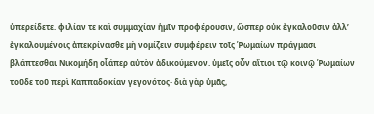ὑπερείδετε. φιλίαν τε καὶ συμμαχίαν ἡμῖν προφέρουσιν, ὥσπερ οὐκ ἐγκαλοῦσιν ἀλλʼ ἐγκαλουμένοις ἀπεκρίνασθε μὴ νομίζειν συμφέρειν τοῖς Ῥωμαίων πράγμασι βλάπτεσθαι Νικομήδη οἷάπερ αὐτὸν ἀδικούμενον. ὑμεῖς οὖν αἴτιοι τῷ κοινῷ Ῥωμαίων τοῦδε τοῦ περὶ Καππαδοκίαν γεγονότος· διὰ γὰρ ὑμᾶς,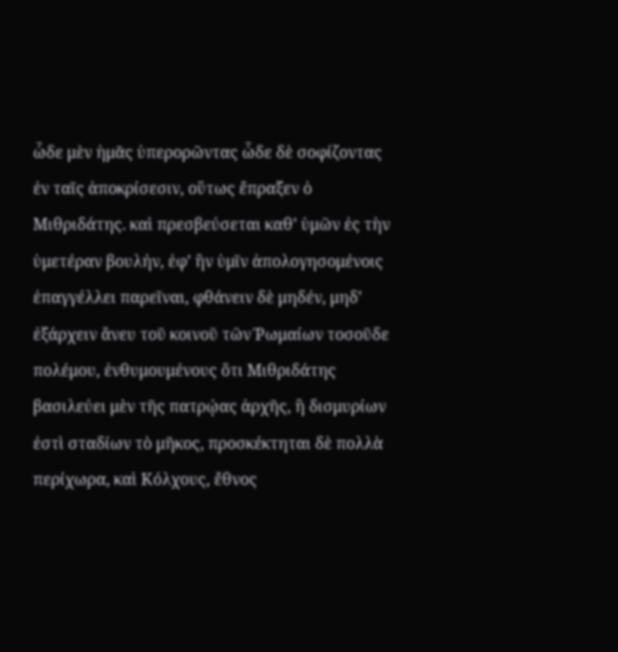ὧδε μὲν ἡμᾶς ὑπερορῶντας ὧδε δὲ σοφίζοντας ἐν ταῖς ἀποκρίσεσιν, οὕτως ἔπραξεν ὁ Μιθριδάτης. καὶ πρεσβεύσεται καθʼ ὑμῶν ἐς τὴν ὑμετέραν βουλήν, ἐφʼ ἣν ὑμῖν ἀπολογησομένοις ἐπαγγέλλει παρεῖναι, φθάνειν δὲ μηδέν, μηδʼ ἐξάρχειν ἄνευ τοῦ κοινοῦ τῶν Ῥωμαίων τοσοῦδε πολέμου, ἐνθυμουμένους ὅτι Μιθριδάτης βασιλεύει μὲν τῆς πατρῴας ἀρχῆς, ἣ δισμυρίων ἐστὶ σταδίων τὸ μῆκος, προσκέκτηται δὲ πολλὰ περίχωρα, καὶ Κόλχους, ἔθνος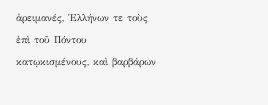ἀρειμανές, Ἑλλήνων τε τοὺς ἐπὶ τοῦ Πόντου κατῳκισμένους, καὶ βαρβάρων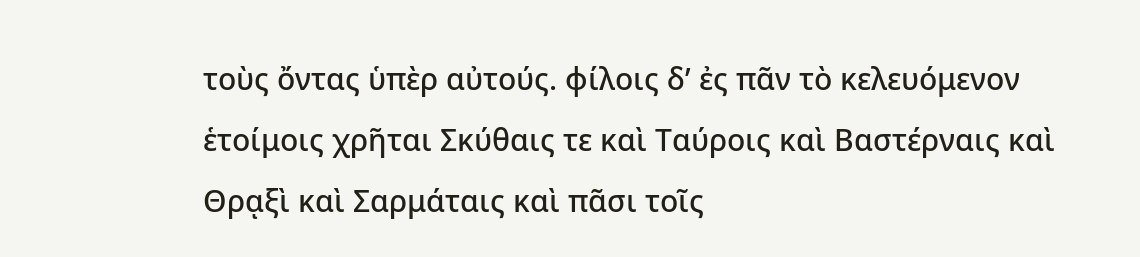τοὺς ὄντας ὑπὲρ αὐτούς. φίλοις δʼ ἐς πᾶν τὸ κελευόμενον ἑτοίμοις χρῆται Σκύθαις τε καὶ Ταύροις καὶ Βαστέρναις καὶ Θρᾳξὶ καὶ Σαρμάταις καὶ πᾶσι τοῖς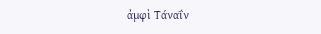ἀμφὶ Τάναΐν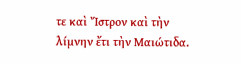τε καὶ Ἴστρον καὶ τὴν λίμνην ἔτι τὴν Μαιώτιδα.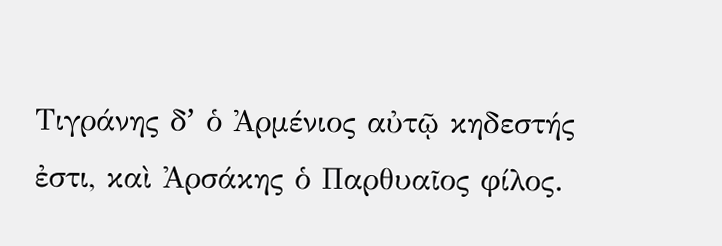Τιγράνης δʼ ὁ Ἀρμένιος αὐτῷ κηδεστής ἐστι, καὶ Ἀρσάκης ὁ Παρθυαῖος φίλος.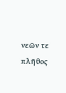νεῶν τε πλῆθος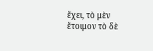ἔχει, τὸ μὲν ἕτοιμον τὸ δὲ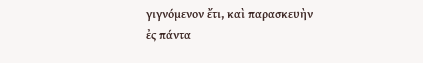γιγνόμενον ἔτι, καὶ παρασκευὴν ἐς πάντα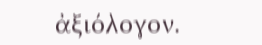ἀξιόλογον.